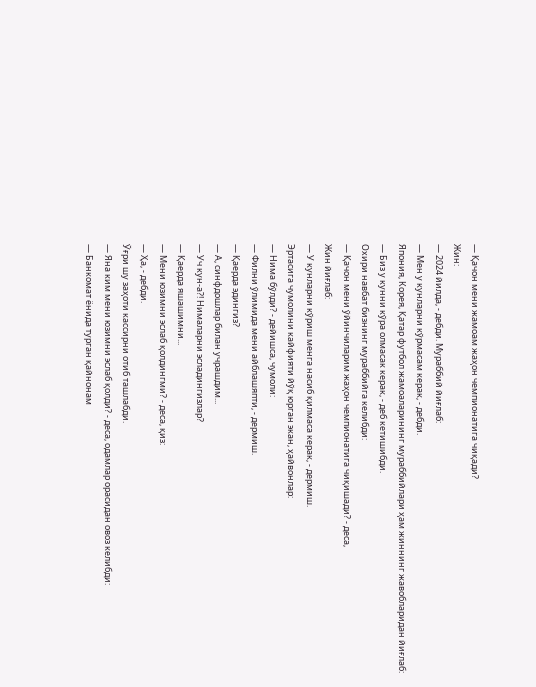— Қачон мени жамоам жаҳон чемпионатига чиқади?
Жин:
— 2024 йилда, - дебди. Мураббий йиғлаб:
— Мен у кунларни кўрмасам керак, - дебди.
Япония, Корея, Қатар футбол жамоаларининг мураббийлари ҳам жиннинг жавобларидан йиғлаб:
— Биз у кунни кўра олмасак керак, - деб кетишибди.
Охири навбат бизнинг мураббийга келибди:
— Қачон мени ўйинчиларим жаҳон чемпионатига чиқишади? - деса,
Жин йиғлаб:
— У кунларни кўриш менга насиб қилмаса керак, - дермиш.
Эртасига чумолини кайфияти йўқ юрган экан, ҳайвонлар:
— Нима бўлди? - дейишса, чумоли:
— Филни ўлимида мени айблашяпти, - дермиш.
— Қаерда эдингиз?
— А, синфдошлар билан учрашдим...
— Уч кун-а?! Нималарни эсладингизлар?
— Қаерда яшашимни...
— Мени юзимни эслаб қолдингми? - деса, қиз:
— Ҳа, - дебди.
Ўғри шу заҳоти кассирни отиб ташлабди.
— Яна ким мени юзимни эслаб қолди? - деса, одамлар орасидан овоз келибди:
— Банкомат ёнида турган қайнонам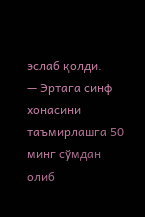эслаб қолди.
— Эртага синф хонасини таъмирлашга 50 минг сўмдан олиб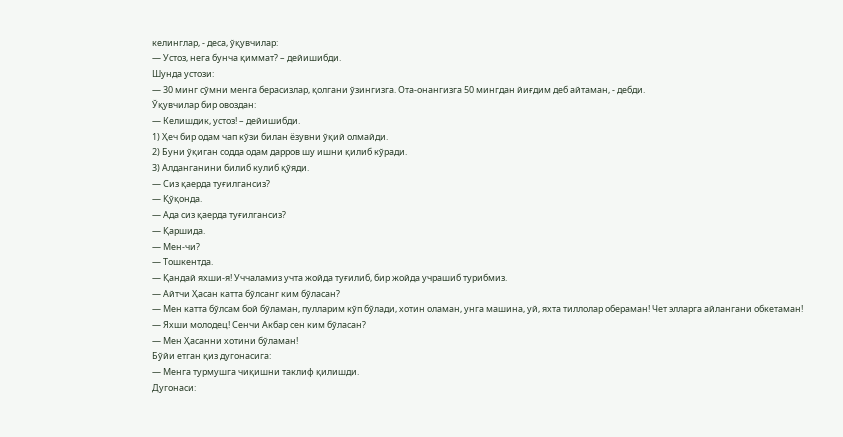келинглар, - деса, ўқувчилар:
— Устоз, нега бунча қиммат? – дейишибди.
Шунда устози:
— 30 минг сўмни менга берасизлар, қолгани ўзингизга. Ота-онангизга 50 мингдан йиғдим деб айтаман, - дебди.
Ўқувчилар бир овоздан:
— Келишдик, устоз! – дейишибди.
1) Ҳеч бир одам чап кўзи билан ёзувни ўқий олмайди.
2) Буни ўқиган содда одам дарров шу ишни қилиб кўради.
3) Алданганини билиб кулиб қўяди.
— Сиз қаерда туғилгансиз?
— Қўқонда.
— Ада сиз қаерда туғилгансиз?
— Қаршида.
— Мен-чи?
— Тошкентда.
— Қандай яхши-я! Уччаламиз учта жойда туғилиб, бир жойда учрашиб турибмиз.
— Айтчи Ҳасан катта бўлсанг ким бўласан?
— Мен катта бўлсам бой бўламан, пулларим кўп бўлади, хотин оламан, унга машина, уй, яхта тиллолар обераман! Чет элларга айлангани обкетаман!
— Яхши молодец! Сенчи Акбар сен ким бўласан?
— Мен Ҳасанни хотини бўламан!
Бўйи етган қиз дугонасига:
— Менга турмушга чиқишни таклиф қилишди.
Дугонаси: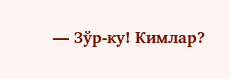— Зўр-ку! Кимлар?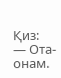Қиз:
— Ота-онам.